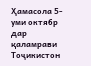Ҳамасола 5-уми октябр дар қаламрави Тоҷикистон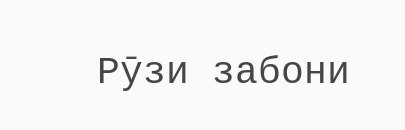Рӯзи забони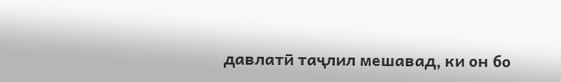давлатӣ таҷлил мешавад, ки он бо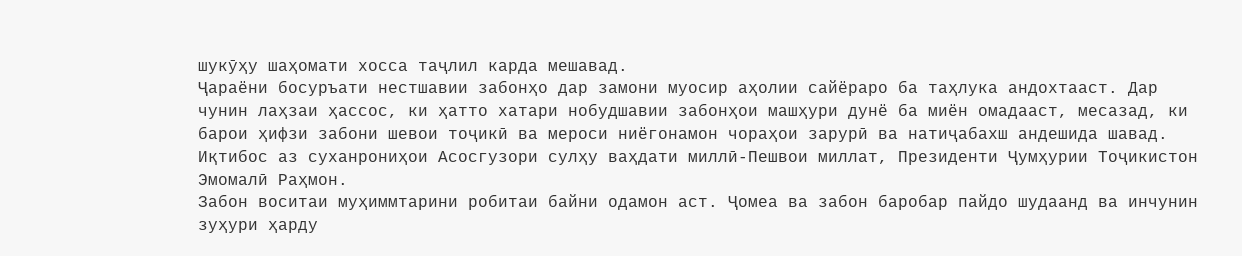шукӯҳу шаҳомати хосса таҷлил карда мешавад.
Ҷараёни босуръати нестшавии забонҳо дар замони муосир аҳолии сайёраро ба таҳлука андохтааст. Дар чунин лаҳзаи ҳассос, ки ҳатто хатари нобудшавии забонҳои машҳури дунё ба миён омадааст, месазад, ки барои ҳифзи забони шевои тоҷикӣ ва мероси ниёгонамон чораҳои зарурӣ ва натиҷабахш андешида шавад. Иқтибос аз суханрониҳои Асосгузори сулҳу ваҳдати миллӣ-Пешвои миллат, Президенти Ҷумҳурии Тоҷикистон Эмомалӣ Раҳмон.
Забон воситаи муҳиммтарини робитаи байни одамон аст. Ҷомеа ва забон баробар пайдо шудаанд ва инчунин зуҳури ҳарду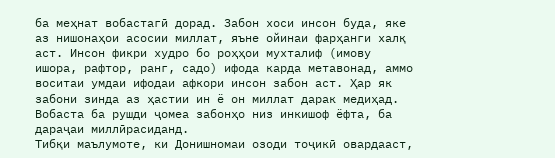ба меҳнат вобастагӣ дорад. Забон хоси инсон буда, яке аз нишонаҳои асосии миллат, яъне ойинаи фарҳанги халқ аст. Инсон фикри худро бо роҳҳои мухталиф (имову ишора, рафтор, ранг, садо) ифода карда метавонад, аммо воситаи умдаи ифодаи афкори инсон забон аст. Ҳар як забони зинда аз ҳастии ин ё он миллат дарак медиҳад. Вобаста ба рушди ҷомеа забонҳо низ инкишоф ёфта, ба дараҷаи миллӣрасиданд.
Тибқи маълумоте, ки Донишномаи озоди тоҷикӣ овардааст,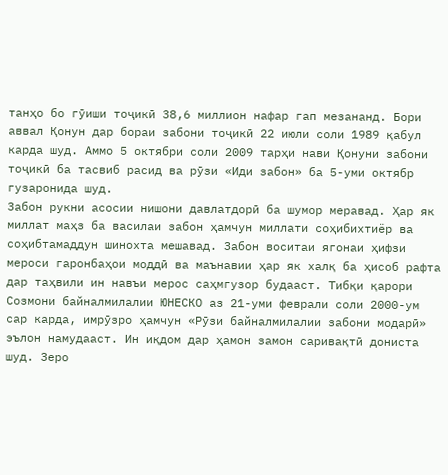танҳо бо гӯиши тоҷикӣ 38,6 миллион нафар гап мезананд. Бори аввал Қонун дар бораи забони тоҷикӣ 22 июли соли 1989 қабул карда шуд. Аммо 5 октябри соли 2009 тарҳи нави Қонуни забони тоҷикӣ ба тасвиб расид ва рӯзи «Иди забон» ба 5-уми октябр гузаронида шуд.
Забон рукни асосии нишони давлатдорӣ ба шумор меравад. Ҳар як миллат маҳз ба василаи забон ҳамчун миллати соҳибихтиёр ва соҳибтамаддун шинохта мешавад. Забон воситаи ягонаи ҳифзи мероси гаронбаҳои моддӣ ва маънавии ҳар як халқ ба ҳисоб рафта дар таҳвили ин навъи мерос саҳмгузор будааст. Тибқи қарори Созмони байналмилалии ЮНЕСКО аз 21-уми феврали соли 2000-ум сар карда, имрӯзро ҳамчун «Рӯзи байналмилалии забони модарӣ» эълон намудааст. Ин иқдом дар ҳамон замон саривақтӣ дониста шуд. Зеро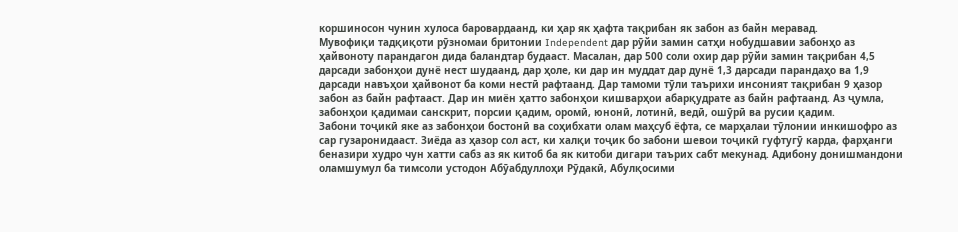коршиносон чунин хулоса баровардаанд, ки ҳар як ҳафта тақрибан як забон аз байн меравад.
Мувофиқи тадқиқоти рӯзномаи бритонии Independent дар рӯйи замин сатҳи нобудшавии забонҳо аз ҳайвоноту парандагон дида баландтар будааст. Масалан, дар 500 соли охир дар рӯйи замин тақрибан 4,5 дарсади забонҳои дунё нест шудаанд, дар ҳоле, ки дар ин муддат дар дунё 1,3 дарсади парандаҳо ва 1,9 дарсади навъҳои ҳайвонот ба коми нестӣ рафтаанд. Дар тамоми тӯли таърихи инсоният тақрибан 9 ҳазор забон аз байн рафтааст. Дар ин миён ҳатто забонҳои кишварҳои абарқудрате аз байн рафтаанд. Аз ҷумла, забонҳои қадимаи санскрит, порсии қадим, оромӣ, юнонӣ, лотинӣ, ведӣ, ошӯрӣ ва русии қадим.
Забони тоҷикӣ яке аз забонҳои бостонӣ ва соҳибхати олам маҳсуб ёфта, се марҳалаи тӯлонии инкишофро аз сар гузаронидааст. Зиёда аз ҳазор сол аст, ки халқи тоҷик бо забони шевои тоҷикӣ гуфтугӯ карда, фарҳанги беназири худро чун хатти сабз аз як китоб ба як китоби дигари таърих сабт мекунад. Адибону донишмандони оламшумул ба тимсоли устодон Абӯабдуллоҳи Рӯдакӣ, Абулқосими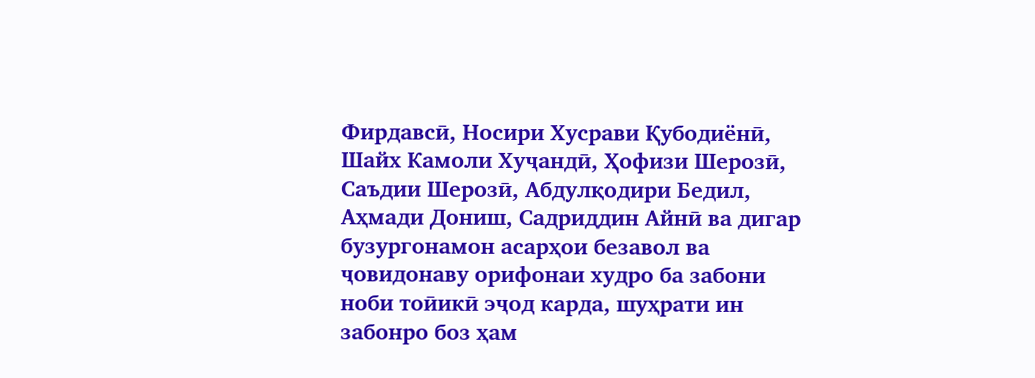Фирдавсӣ, Носири Хусрави Қубодиёнӣ, Шайх Камоли Хуҷандӣ, Ҳофизи Шерозӣ, Саъдии Шерозӣ, Абдулқодири Бедил, Аҳмади Дониш, Садриддин Айнӣ ва дигар бузургонамон асарҳои безавол ва ҷовидонаву орифонаи худро ба забони ноби тоӣикӣ эҷод карда, шуҳрати ин забонро боз ҳам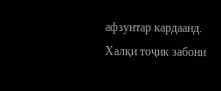афзунтар кардаанд.
Халқи тоҷик забони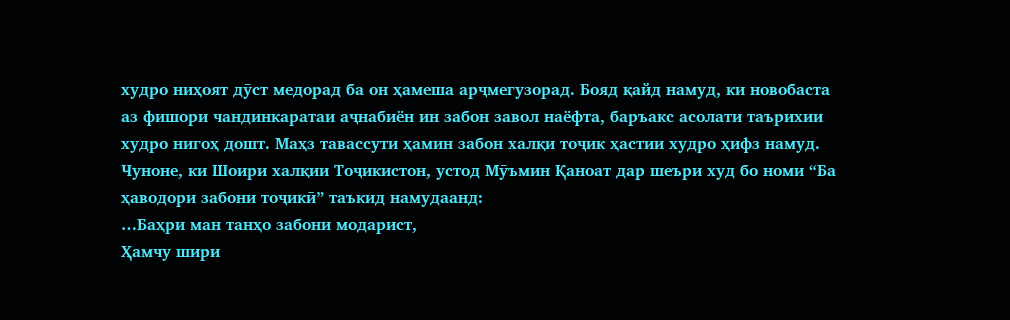худро ниҳоят дӯст медорад ба он ҳамеша арҷмегузорад. Бояд қайд намуд, ки новобаста аз фишори чандинкаратаи аҷнабиён ин забон завол наёфта, баръакс асолати таърихии худро нигоҳ дошт. Маҳз тавассути ҳамин забон халқи тоҷик ҳастии худро ҳифз намуд. Чуноне, ки Шоири халқии Тоҷикистон, устод Мӯъмин Қаноат дар шеъри худ бо номи “Ба ҳаводори забони тоҷикӣ” таъкид намудаанд:
…Баҳри ман танҳо забони модарист,
Ҳамчу шири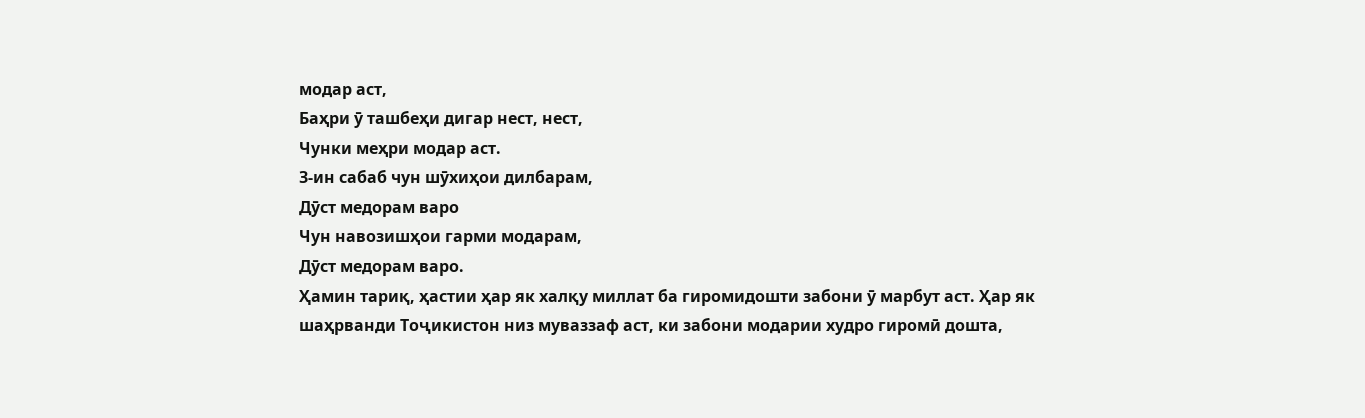модар аст,
Баҳри ӯ ташбеҳи дигар нест, нест,
Чунки меҳри модар аст.
З-ин сабаб чун шӯхиҳои дилбарам,
Дӯст медорам варо
Чун навозишҳои гарми модарам,
Дӯст медорам варо.
Ҳамин тариқ, ҳастии ҳар як халқу миллат ба гиромидошти забони ӯ марбут аст. Ҳар як шаҳрванди Тоҷикистон низ муваззаф аст, ки забони модарии худро гиромӣ дошта,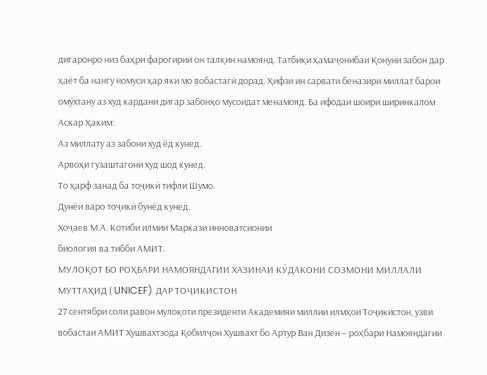дигаронро низ баҳри фарогирии он талқин намоянд. Татбиқи ҳамаҷонибаи Қонуни забон дар ҳаёт ба нангу номуси ҳар яки мо вобастагӣ дорад. Ҳифзи ин сарвати беназири миллат барои омӯхтану аз худ кардани дигар забонҳо мусоидат менамояд. Ба ифодаи шоири ширинкалом Аскар Ҳаким:
Аз миллату аз забони худ ёд кунед.
Арвоҳи гузаштагони худ шод кунед.
То ҳарф занад ба тоҷикӣ тифли Шумо.
Дунёи варо тоҷикӣ бунёд кунед.
Хоҷаев М.А. Котиби илмии Маркази инноватсионии
биология ва тибби АМИТ.
МУЛОҚОТ БО РОҲБАРИ НАМОЯНДАГИИ ХАЗИНАИ КӮДАКОНИ СОЗМОНИ МИЛЛАЛИ МУТТАҲИД ( UNICEF) ДАР ТОҶИКИСТОН
27 сентябри соли равон мулоқоти президенти Академияи миллии илмҳои Тоҷикистон, узви вобастаи АМИТ Хушвахтзода Қобилҷон Хушвахт бо Артур Ван Дизен – роҳбари Намояндагии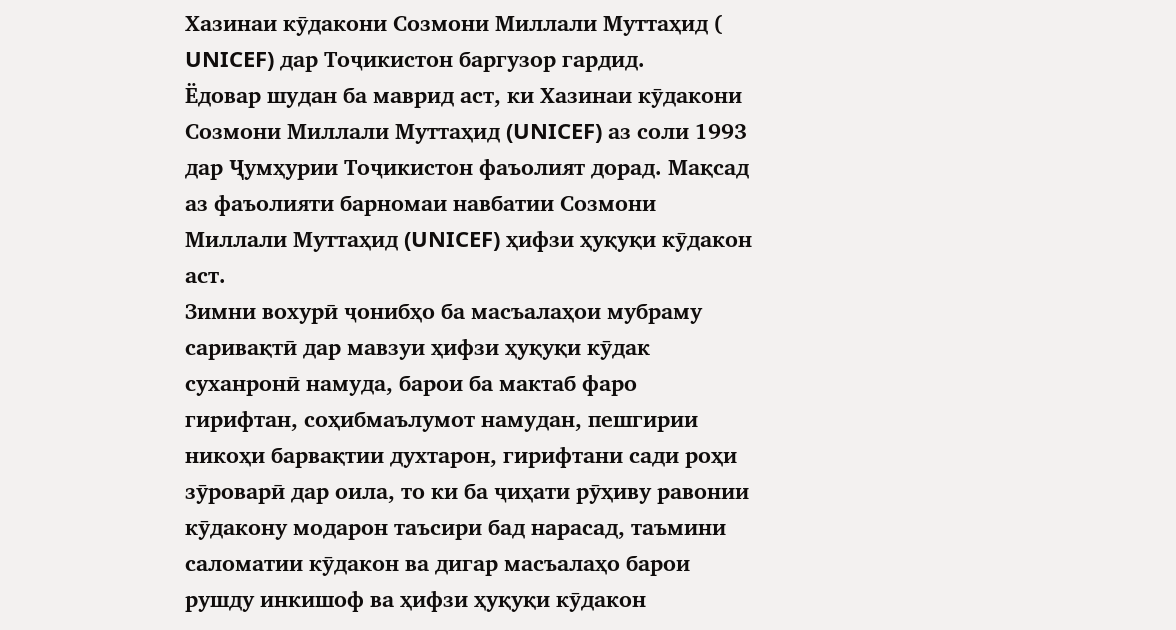Хазинаи кӯдакони Созмони Миллали Муттаҳид ( UNICEF) дар Тоҷикистон баргузор гардид.
Ёдовар шудан ба маврид аст, ки Хазинаи кӯдакони Созмони Миллали Муттаҳид (UNICEF) аз соли 1993 дар Ҷумҳурии Тоҷикистон фаъолият дорад. Мақсад аз фаъолияти барномаи навбатии Созмони Миллали Муттаҳид (UNICEF) ҳифзи ҳуқуқи кӯдакон аст.
Зимни вохурӣ ҷонибҳо ба масъалаҳои мубраму саривақтӣ дар мавзуи ҳифзи ҳуқуқи кӯдак суханронӣ намуда, барои ба мактаб фаро гирифтан, соҳибмаълумот намудан, пешгирии никоҳи барвақтии духтарон, гирифтани сади роҳи зӯроварӣ дар оила, то ки ба ҷиҳати рӯҳиву равонии кӯдакону модарон таъсири бад нарасад, таъмини саломатии кӯдакон ва дигар масъалаҳо барои рушду инкишоф ва ҳифзи ҳуқуқи кӯдакон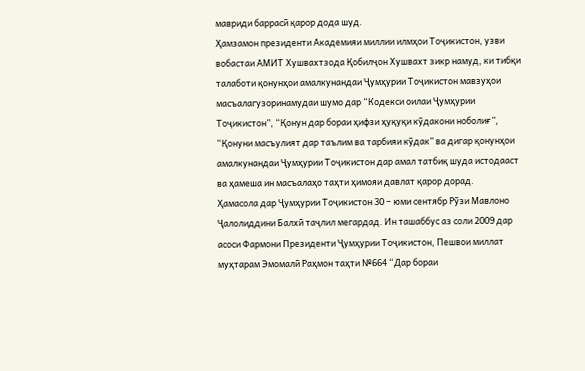мавриди баррасӣ қарор дода шуд.
Ҳамзамон президенти Академияи миллии илмҳои Тоҷикистон, узви вобастаи АМИТ Хушвахтзода Қобилҷон Хушвахт зикр намуд, ки тибқи талаботи қонунҳои амалкунандаи Ҷумҳурии Тоҷикистон мавзуҳои масъалагузоринамудаи шумо дар “Кодекси оилаи Ҷумҳурии Тоҷикистон”, “Қонун дар бораи ҳифзи ҳуқуқи кӯдакони ноболиғ”, “Қонуни масъулият дар таълим ва тарбияи кӯдак” ва дигар қонунҳои амалкунандаи Ҷумҳурии Тоҷикистон дар амал татбиқ шуда истодааст ва ҳамеша ин масъалаҳо таҳти ҳимояи давлат қарор дорад.
Ҳамасола дар Ҷумҳурии Тоҷикистон 30 – юми сентябр Рӯзи Мавлоно Ҷалолиддини Балхӣ таҷлил мегардад. Ин ташаббус аз соли 2009 дар асоси Фармони Президенти Ҷумҳурии Тоҷикистон, Пешвои миллат муҳтарам Эмомалӣ Раҳмон таҳти №664 “Дар бораи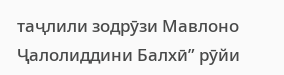таҷлили зодрӯзи Мавлоно Ҷалолиддини Балхӣ” рӯйи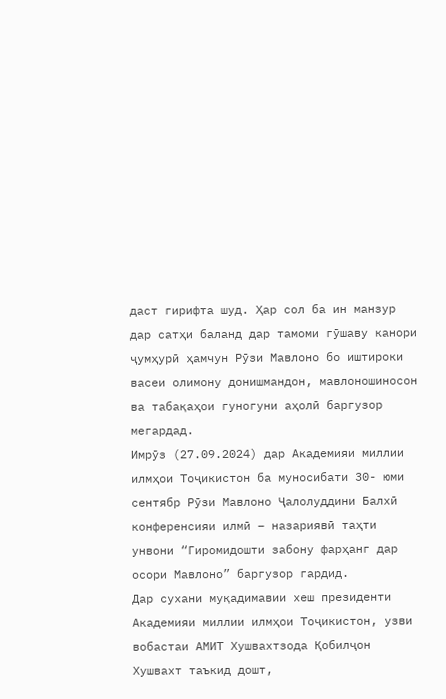даст гирифта шуд. Ҳар сол ба ин манзур дар сатҳи баланд дар тамоми гӯшаву канори ҷумҳурӣ ҳамчун Рӯзи Мавлоно бо иштироки васеи олимону донишмандон, мавлоношиносон ва табақаҳои гуногуни аҳолӣ баргузор мегардад.
Имрӯз (27.09.2024) дар Академияи миллии илмҳои Тоҷикистон ба муносибати 30- юми сентябр Рӯзи Мавлоно Ҷалолуддини Балхӣ конференсияи илмӣ – назариявӣ таҳти унвони “Гиромидошти забону фарҳанг дар осори Мавлоно” баргузор гардид.
Дар сухани муқадимавии хеш президенти Академияи миллии илмҳои Тоҷикистон, узви вобастаи АМИТ Хушвахтзода Қобилҷон Хушвахт таъкид дошт,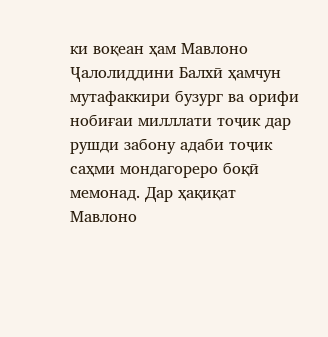ки воқеан ҳам Мавлоно Ҷалолиддини Балхӣ ҳамчун мутафаккири бузург ва орифи нобиғаи милллати тоҷик дар рушди забону адаби тоҷик саҳми мондагореро боқӣ мемонад. Дар ҳақиқат Мавлоно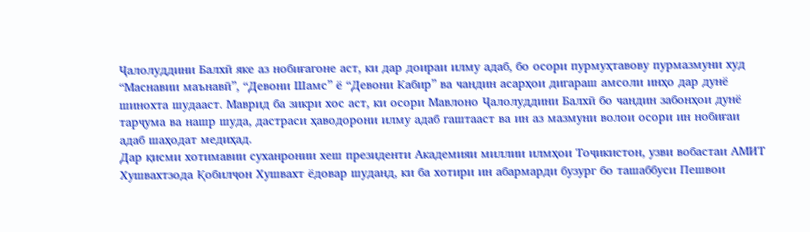Ҷалолуддини Балхӣ яке аз нобиғагоне аст, ки дар доираи илму адаб, бо осори пурмуҳтавову пурмазмуни худ “Маснавии маънавӣ”, “Девони Шамс” ё “Девони Кабир” ва чандин асарҳои дигараш амсоли инҳо дар дунё шинохта шудааст. Маврид ба зикри хос аст, ки осори Мавлоно Ҷалолуддини Балхӣ бо чандин забонҳои дунё тарҷума ва нашр шуда, дастраси ҳаводорони илму адаб гаштааст ва ин аз мазмуни волои осори ин нобиғаи адаб шаҳодат медиҳад.
Дар қисми хотимавии суханронии хеш президенти Академияи миллии илмҳои Тоҷикистон, узви вобастаи АМИТ Хушвахтзода Қобилҷон Хушвахт ёдовар шуданд, ки ба хотири ин абармарди бузург бо ташаббуси Пешвои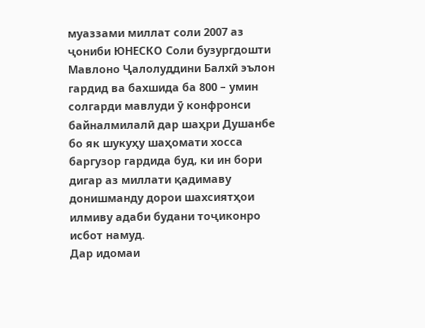муаззами миллат соли 2007 аз ҷониби ЮНЕСКО Соли бузургдошти Мавлоно Ҷалолуддини Балхӣ эълон гардид ва бахшида ба 800 – умин солгарди мавлуди ӯ конфронси байналмилалӣ дар шаҳри Душанбе бо як шукуҳу шаҳомати хосса баргузор гардида буд, ки ин бори дигар аз миллати қадимаву донишманду дорои шахсиятҳои илмиву адаби будани тоҷиконро исбот намуд.
Дар идомаи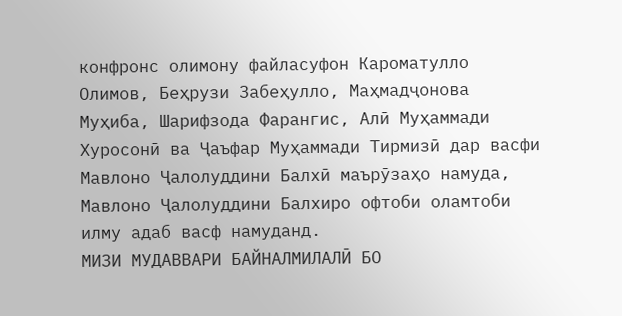конфронс олимону файласуфон Кароматулло Олимов, Беҳрузи Забеҳулло, Маҳмадҷонова Муҳиба, Шарифзода Фарангис, Алӣ Муҳаммади Хуросонӣ ва Ҷаъфар Муҳаммади Тирмизӣ дар васфи Мавлоно Ҷалолуддини Балхӣ маърӯзаҳо намуда, Мавлоно Ҷалолуддини Балхиро офтоби оламтоби илму адаб васф намуданд.
МИЗИ МУДАВВАРИ БАЙНАЛМИЛАЛӢ БО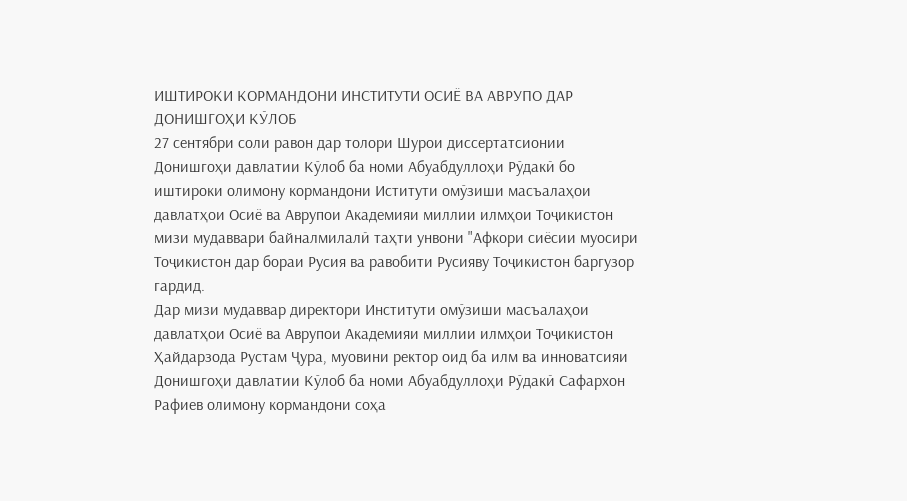ИШТИРОКИ КОРМАНДОНИ ИНСТИТУТИ ОСИЁ ВА АВРУПО ДАР ДОНИШГОҲИ КӮЛОБ
27 сентябри соли равон дар толори Шурои диссертатсионии Донишгоҳи давлатии Кӯлоб ба номи Абуабдуллоҳи Рӯдакӣ бо иштироки олимону кормандони Иститути омӯзиши масъалаҳои давлатҳои Осиё ва Аврупои Академияи миллии илмҳои Тоҷикистон мизи мудаввари байналмилалӣ таҳти унвони "Афкори сиёсии муосири Тоҷикистон дар бораи Русия ва равобити Русияву Тоҷикистон баргузор гардид.
Дар мизи мудаввар директори Институти омӯзиши масъалаҳои давлатҳои Осиё ва Аврупои Академияи миллии илмҳои Тоҷикистон Ҳайдарзода Рустам Ҷура, муовини ректор оид ба илм ва инноватсияи Донишгоҳи давлатии Кӯлоб ба номи Абуабдуллоҳи Рӯдакӣ Сафархон Рафиев олимону кормандони соҳа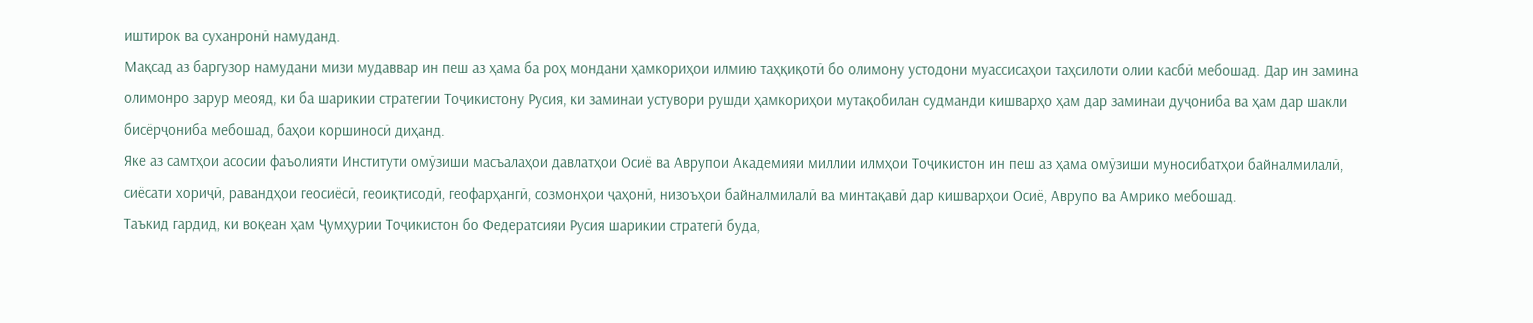иштирок ва суханронӣ намуданд.
Мақсад аз баргузор намудани мизи мудаввар ин пеш аз ҳама ба роҳ мондани ҳамкориҳои илмию таҳқиқотӣ бо олимону устодони муассисаҳои таҳсилоти олии касбӣ мебошад. Дар ин замина олимонро зарур меояд, ки ба шарикии стратегии Тоҷикистону Русия, ки заминаи устувори рушди ҳамкориҳои мутақобилан судманди кишварҳо ҳам дар заминаи дуҷониба ва ҳам дар шакли бисёрҷониба мебошад, баҳои коршиносӣ диҳанд.
Яке аз самтҳои асосии фаъолияти Институти омӯзиши масъалаҳои давлатҳои Осиё ва Аврупои Академияи миллии илмҳои Тоҷикистон ин пеш аз ҳама омӯзиши муносибатҳои байналмилалӣ, сиёсати хориҷӣ, равандҳои геосиёсӣ, геоиқтисодӣ, геофарҳангӣ, созмонҳои ҷаҳонӣ, низоъҳои байналмилалӣ ва минтақавӣ дар кишварҳои Осиё, Аврупо ва Амрико мебошад.
Таъкид гардид, ки воқеан ҳам Ҷумҳурии Тоҷикистон бо Федератсияи Русия шарикии стратегӣ буда,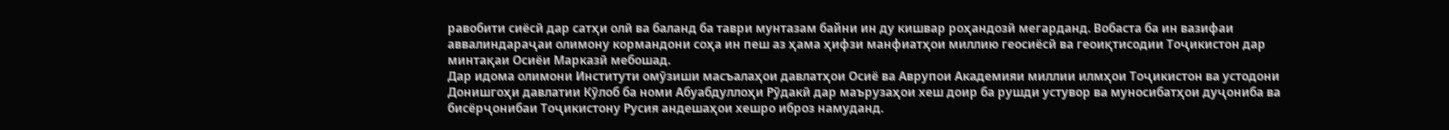равобити сиёсӣ дар сатҳи олӣ ва баланд ба таври мунтазам байни ин ду кишвар роҳандозӣ мегарданд. Вобаста ба ин вазифаи аввалиндараҷаи олимону кормандони соҳа ин пеш аз ҳама ҳифзи манфиатҳои миллию геосиёсӣ ва геоиқтисодии Тоҷикистон дар минтақаи Осиёи Марказӣ мебошад.
Дар идома олимони Институти омӯзиши масъалаҳои давлатҳои Осиё ва Аврупои Академияи миллии илмҳои Тоҷикистон ва устодони Донишгоҳи давлатии Кӯлоб ба номи Абуабдуллоҳи Рӯдакӣ дар маърузаҳои хеш доир ба рушди устувор ва муносибатҳои дуҷониба ва бисёрҷонибаи Тоҷикистону Русия андешаҳои хешро иброз намуданд.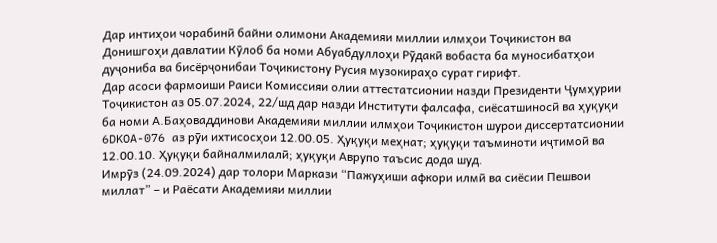Дар интиҳои чорабинӣ байни олимони Академияи миллии илмҳои Тоҷикистон ва Донишгоҳи давлатии Кӯлоб ба номи Абуабдуллоҳи Рӯдакӣ вобаста ба муносибатҳои дуҷониба ва бисёрҷонибаи Тоҷикистону Русия музокираҳо сурат гирифт.
Дар асоси фармоиши Раиси Комиссияи олии аттестатсионии назди Президенти Ҷумҳурии Тоҷикистон аз 05.07.2024, 22/шд дар назди Институти фалсафа, сиёсатшиносӣ ва ҳуқуқи ба номи А.Баҳоваддинови Академияи миллии илмҳои Тоҷикистон шурои диссертатсионии 6DKOA-076 аз рӯи ихтисосҳои 12.00.05. Ҳуқуқи меҳнат; ҳуқуқи таъминоти иҷтимоӣ ва 12.00.10. Ҳуқуқи байналмилалӣ; ҳуқуқи Аврупо таъсис дода шуд.
Имрӯз (24.09.2024) дар толори Маркази “Пажуҳиши афкори илмӣ ва сиёсии Пешвои миллат” – и Раёсати Академияи миллии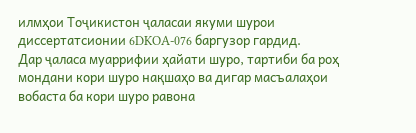илмҳои Тоҷикистон ҷаласаи якуми шурои диссертатсионии 6DKOA-076 баргузор гардид.
Дар ҷаласа муаррифии ҳайати шуро, тартиби ба роҳ мондани кори шуро нақшаҳо ва дигар масъалаҳои вобаста ба кори шуро равона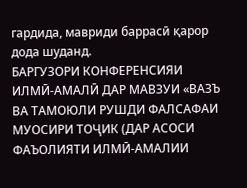гардида, мавриди баррасӣ қарор дода шуданд.
БАРГУЗОРИ КОНФЕРЕНСИЯИ ИЛМӢ-АМАЛӢ ДАР МАВЗУИ «ВАЗЪ ВА ТАМОЮЛИ РУШДИ ФАЛСАФАИ МУОСИРИ ТОҶИК (ДАР АСОСИ ФАЪОЛИЯТИ ИЛМӢ-АМАЛИИ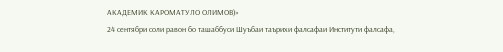АКАДЕМИК КАРОМАТУЛО ОЛИМОВ)»
24 сентябри соли равон бо ташаббуси Шуъбаи таърихи фалсафаи Институти фалсафа,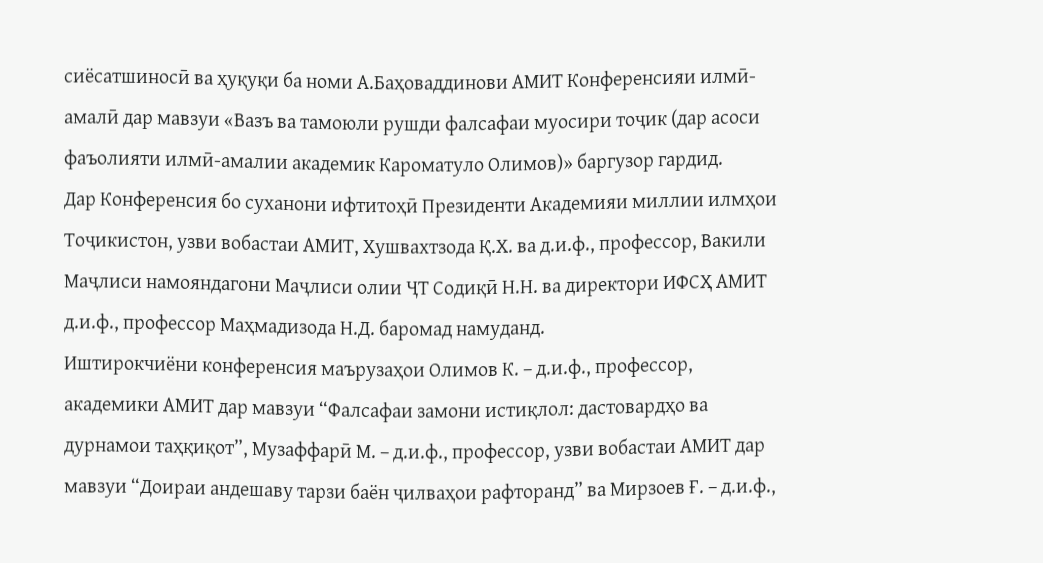сиёсатшиносӣ ва ҳуқуқи ба номи А.Баҳоваддинови АМИТ Конференсияи илмӣ-амалӣ дар мавзуи «Вазъ ва тамоюли рушди фалсафаи муосири тоҷик (дар асоси фаъолияти илмӣ-амалии академик Кароматуло Олимов)» баргузор гардид.
Дар Конференсия бо суханони ифтитоҳӣ Президенти Академияи миллии илмҳои Тоҷикистон, узви вобастаи АМИТ, Хушвахтзода Қ.Х. ва д.и.ф., профессор, Вакили Маҷлиси намояндагони Маҷлиси олии ҶТ Содиқӣ Н.Н. ва директори ИФСҲ АМИТ д.и.ф., профессор Маҳмадизода Н.Д. баромад намуданд.
Иштирокчиёни конференсия маърузаҳои Олимов К. – д.и.ф., профессор, академики АМИТ дар мавзуи “Фалсафаи замони истиқлол: дастовардҳо ва дурнамои таҳқиқот”, Музаффарӣ М. – д.и.ф., профессор, узви вобастаи АМИТ дар мавзуи “Доираи андешаву тарзи баён ҷилваҳои рафторанд” ва Мирзоев Ғ. – д.и.ф.,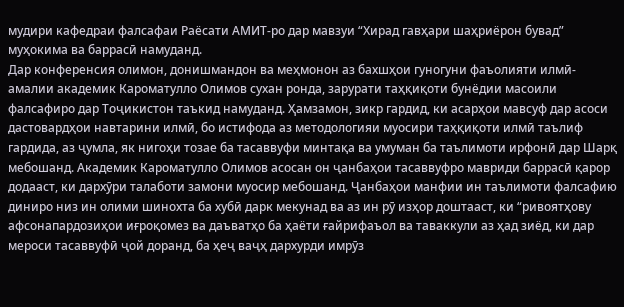мудири кафедраи фалсафаи Раёсати АМИТ-ро дар мавзуи “Хирад гавҳари шаҳриёрон бувад” муҳокима ва баррасӣ намуданд.
Дар конференсия олимон, донишмандон ва меҳмонон аз бахшҳои гуногуни фаъолияти илмӣ-амалии академик Кароматулло Олимов сухан ронда, зарурати таҳқиқоти бунёдии масоили фалсафиро дар Тоҷикистон таъкид намуданд. Ҳамзамон, зикр гардид, ки асарҳои мавсуф дар асоси дастовардҳои навтарини илмӣ, бо истифода аз методологияи муосири таҳқиқоти илмӣ таълиф гардида, аз ҷумла, як нигоҳи тозае ба тасаввуфи минтақа ва умуман ба таълимоти ирфонӣ дар Шарқ мебошанд. Академик Кароматулло Олимов асосан он ҷанбаҳои тасаввуфро мавриди баррасӣ қарор додааст, ки дархӯри талаботи замони муосир мебошанд. Ҷанбаҳои манфии ин таълимоти фалсафию диниро низ ин олими шинохта ба хубӣ дарк мекунад ва аз ин рӯ изҳор доштааст, ки “ривоятҳову афсонапардозиҳои иғроқомез ва даъватҳо ба ҳаёти ғайрифаъол ва таваккули аз ҳад зиёд, ки дар мероси тасаввуфӣ ҷой доранд, ба ҳеҷ ваҷҳ дархурди имрӯз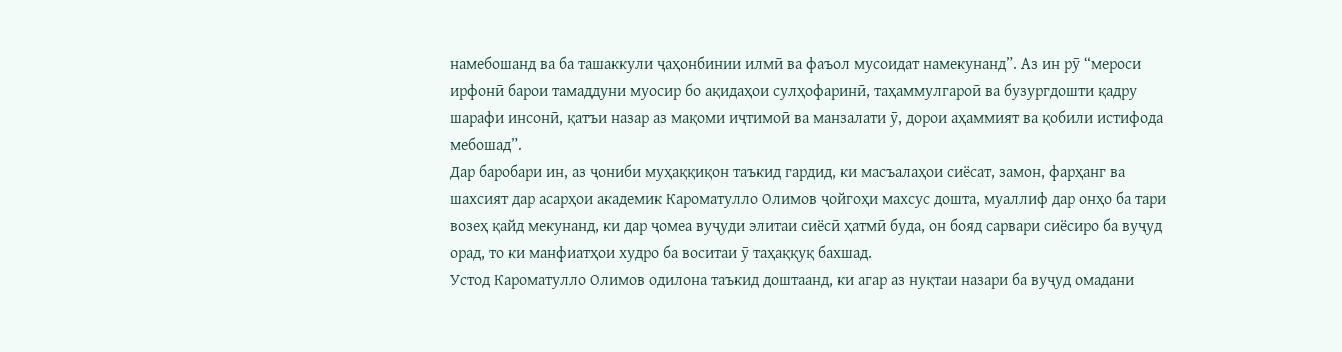намебошанд ва ба ташаккули ҷаҳонбинии илмӣ ва фаъол мусоидат намекунанд”. Аз ин рӯ “мероси ирфонӣ барои тамаддуни муосир бо ақидаҳои сулҳофаринӣ, таҳаммулгароӣ ва бузургдошти қадру шарафи инсонӣ, қатъи назар аз мақоми иҷтимоӣ ва манзалати ӯ, дорои аҳаммият ва қобили истифода мебошад”.
Дар баробари ин, аз ҷониби муҳаққиқон таъкид гардид, ки масъалаҳои сиёсат, замон, фарҳанг ва шахсият дар асарҳои академик Кароматулло Олимов ҷойгоҳи махсус дошта, муаллиф дар онҳо ба тари возеҳ қайд мекунанд, ки дар ҷомеа вуҷуди элитаи сиёсӣ ҳатмӣ буда, он бояд сарвари сиёсиро ба вуҷуд орад, то ки манфиатҳои худро ба воситаи ӯ таҳаққуқ бахшад.
Устод Кароматулло Олимов одилона таъкид доштаанд, ки агар аз нуқтаи назари ба вуҷуд омадани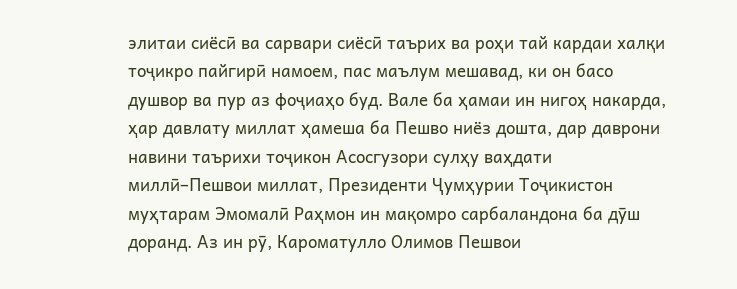элитаи сиёсӣ ва сарвари сиёсӣ таърих ва роҳи тай кардаи халқи тоҷикро пайгирӣ намоем, пас маълум мешавад, ки он басо душвор ва пур аз фоҷиаҳо буд. Вале ба ҳамаи ин нигоҳ накарда, ҳар давлату миллат ҳамеша ба Пешво ниёз дошта, дар даврони навини таърихи тоҷикон Асосгузори сулҳу ваҳдати миллӣ–Пешвои миллат, Президенти Ҷумҳурии Тоҷикистон муҳтарам Эмомалӣ Раҳмон ин мақомро сарбаландона ба дӯш доранд. Аз ин рӯ, Кароматулло Олимов Пешвои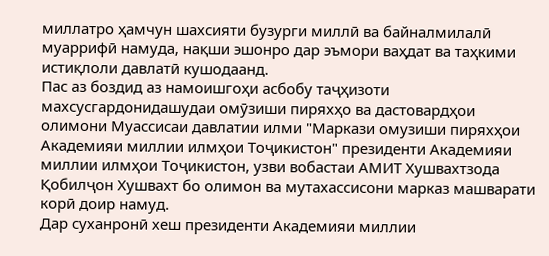миллатро ҳамчун шахсияти бузурги миллӣ ва байналмилалӣ муаррифӣ намуда, нақши эшонро дар эъмори ваҳдат ва таҳкими истиқлоли давлатӣ кушодаанд.
Пас аз боздид аз намоишгоҳи асбобу таҷҳизоти махсусгардонидашудаи омӯзиши пиряхҳо ва дастовардҳои олимони Муассисаи давлатии илми "Маркази омузиши пиряхҳои Академияи миллии илмҳои Тоҷикистон" президенти Академияи миллии илмҳои Тоҷикистон, узви вобастаи АМИТ Хушвахтзода Қобилҷон Хушвахт бо олимон ва мутахассисони марказ машварати корӣ доир намуд.
Дар суханронӣ хеш президенти Академияи миллии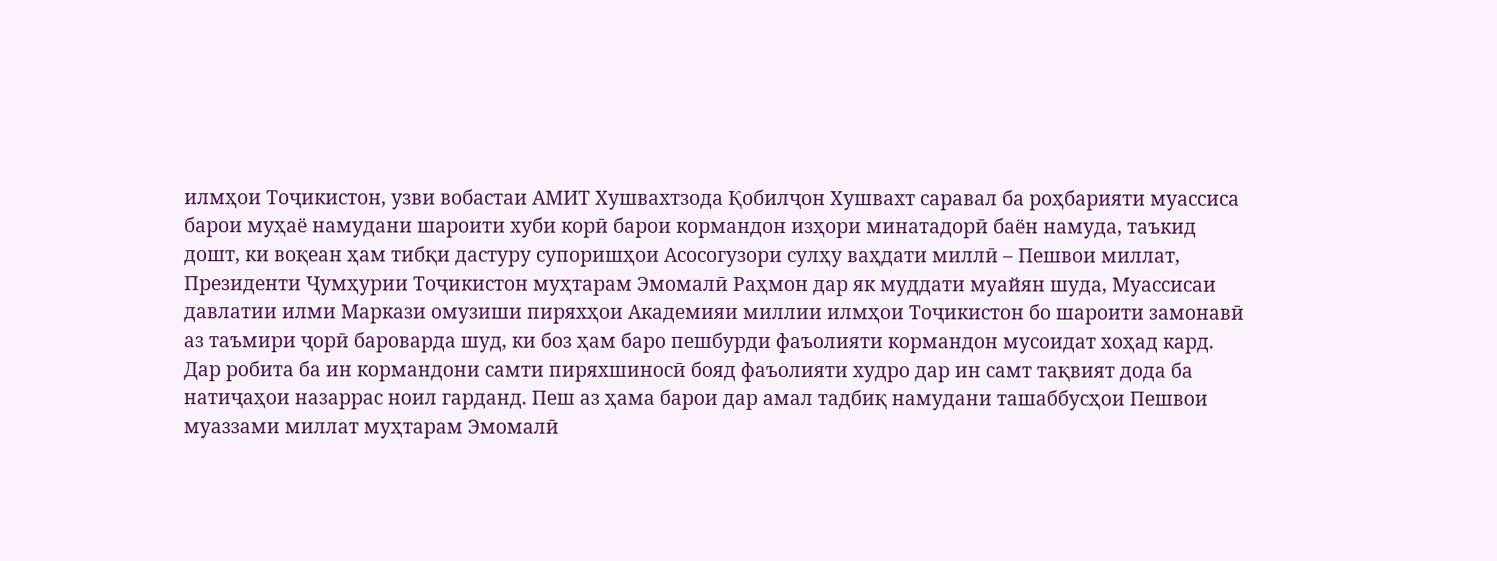илмҳои Тоҷикистон, узви вобастаи АМИТ Хушвахтзода Қобилҷон Хушвахт саравал ба роҳбарияти муассиса барои муҳаё намудани шароити хуби корӣ барои кормандон изҳори минатадорӣ баён намуда, таъкид дошт, ки воқеан ҳам тибқи дастуру супоришҳои Асосогузори сулҳу ваҳдати миллӣ – Пешвои миллат, Президенти Ҷумҳурии Тоҷикистон муҳтарам Эмомалӣ Раҳмон дар як муддати муайян шуда, Муассисаи давлатии илми Маркази омузиши пиряхҳои Академияи миллии илмҳои Тоҷикистон бо шароити замонавӣ аз таъмири ҷорӣ бароварда шуд, ки боз ҳам баро пешбурди фаъолияти кормандон мусоидат хоҳад кард.
Дар робита ба ин кормандони самти пиряхшиносӣ бояд фаъолияти худро дар ин самт тақвият дода ба натиҷаҳои назаррас ноил гарданд. Пеш аз ҳама барои дар амал тадбиқ намудани ташаббусҳои Пешвои муаззами миллат муҳтарам Эмомалӣ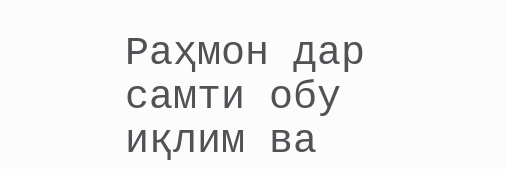Раҳмон дар самти обу иқлим ва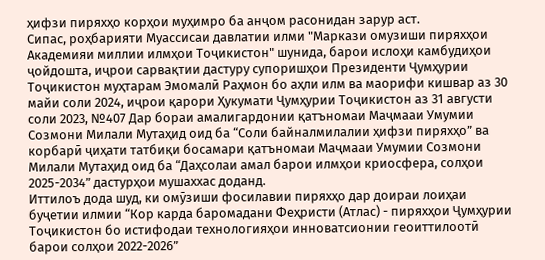ҳифзи пиряхҳо корҳои муҳимро ба анҷом расонидан зарур аст.
Сипас, роҳбарияти Муассисаи давлатии илми "Маркази омузиши пиряхҳои Академияи миллии илмҳои Тоҷикистон" шунида, барои ислоҳи камбудиҳои ҷойдошта, иҷрои сарвақтии дастуру супоришҳои Президенти Ҷумҳурии Тоҷикистон муҳтарам Эмомалӣ Раҳмон бо аҳли илм ва маорифи кишвар аз 30 майи соли 2024, иҷрои қарори Ҳукумати Ҷумҳурии Тоҷикистон аз 31 августи соли 2023, №407 Дар бораи амалигардонии қатъномаи Маҷмааи Умумии Созмони Милали Мутаҳид оид ба “Соли байналмилалии ҳифзи пиряхҳо” ва корбарӣ ҷиҳати татбиқи босамари қатъномаи Маҷмааи Умумии Созмони Милали Мутаҳид оид ба “Даҳсолаи амал барои илмҳои криосфера, солҳои 2025-2034” дастурҳои мушаххас доданд.
Иттилоъ дода шуд, ки омӯзиши фосилавии пиряхҳо дар доираи лоиҳаи буҷетии илмии “Кор карда баромадани Феҳристи (Атлас) - пиряхҳои Ҷумҳурии Тоҷикистон бо истифодаи технологияҳои инноватсионии геоиттилоотӣ барои солҳои 2022-2026”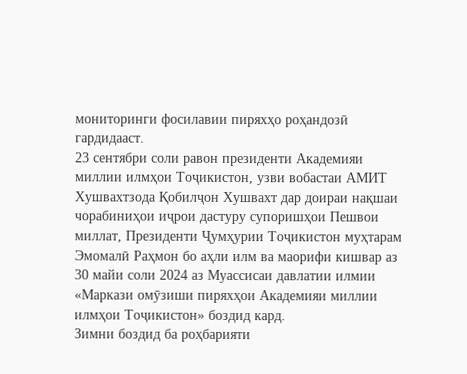мониторинги фосилавии пиряхҳо роҳандозӣ гардидааст.
23 сентябри соли равон президенти Академияи миллии илмҳои Тоҷикистон, узви вобастаи АМИТ Хушвахтзода Қобилҷон Хушвахт дар доираи нақшаи чорабиниҳои иҷрои дастуру супоришҳои Пешвои миллат, Президенти Ҷумҳурии Тоҷикистон муҳтарам Эмомалӣ Раҳмон бо аҳли илм ва маорифи кишвар аз 30 майи соли 2024 аз Муассисаи давлатии илмии «Маркази омӯзиши пиряхҳои Академияи миллии илмҳои Тоҷикистон» боздид кард.
Зимни боздид ба роҳбарияти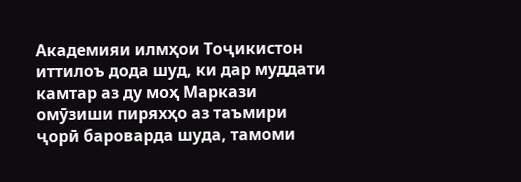Академияи илмҳои Тоҷикистон иттилоъ дода шуд, ки дар муддати камтар аз ду моҳ Маркази омӯзиши пиряхҳо аз таъмири ҷорӣ бароварда шуда, тамоми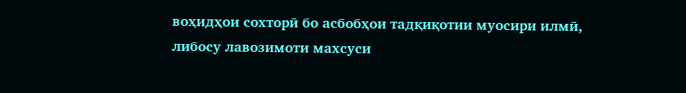воҳидҳои сохторӣ бо асбобҳои тадқиқотии муосири илмӣ, либосу лавозимоти махсуси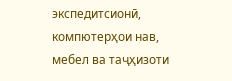экспедитсионӣ, компютерҳои нав, мебел ва таҷҳизоти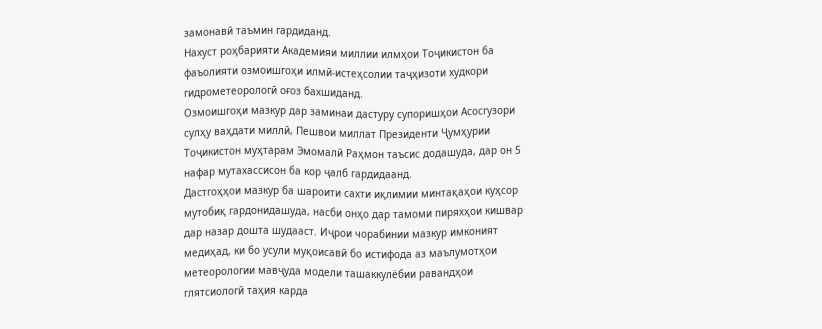замонавӣ таъмин гардиданд.
Нахуст роҳбарияти Академияи миллии илмҳои Тоҷикистон ба фаъолияти озмоишгоҳи илмӣ-истеҳсолии таҷҳизоти худкори гидрометеорологӣ оғоз бахшиданд.
Озмоишгоҳи мазкур дар заминаи дастуру супоришҳои Асосгузори сулҳу ваҳдати миллӣ, Пешвои миллат Президенти Ҷумҳурии Тоҷикистон муҳтарам Эмомалӣ Раҳмон таъсис додашуда, дар он 5 нафар мутахассисон ба кор ҷалб гардидаанд.
Дастгоҳҳои мазкур ба шароити сахти иқлимии минтақаҳои куҳсор мутобиқ гардонидашуда, насби онҳо дар тамоми пиряхҳои кишвар дар назар дошта шудааст. Иҷрои чорабинии мазкур имконият медиҳад, ки бо усули муқоисавӣ бо истифода аз маълумотҳои метеорологии мавҷуда модели ташаккулёбии равандҳои глятсиологӣ таҳия карда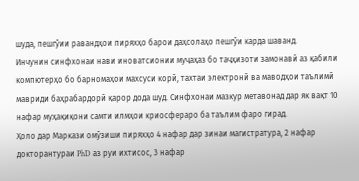шуда, пешгӯии равандҳои пиряхҳо барои даҳсолаҳо пешгӯи карда шаванд.
Инчунин синфхонаи нави иноватсионии муҷаҳаз бо таҷҳизоти замонавӣ аз қабили компютерҳо бо барномаҳои махсуси корӣ, тахтаи электронӣ ва маводҳои таълимӣ мавриди баҳрабардорӣ қарор дода шуд. Синфхонаи мазкур метавонад дар як вақт 10 нафар муҳақиқони самти илмҳои криосфераро ба таълим фаро гирад.
Ҳоло дар Маркази омӯзиши пиряхҳо 4 нафар дар зинаи магистратура, 2 нафар докторантураи PhD аз руи ихтисос, 3 нафар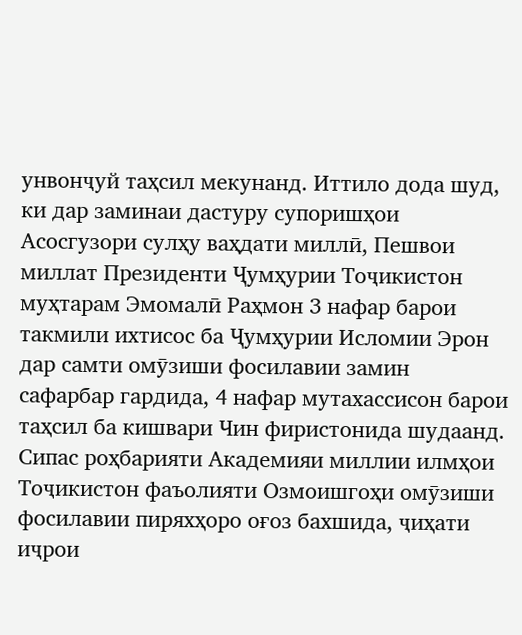унвонҷуй таҳсил мекунанд. Иттило дода шуд, ки дар заминаи дастуру супоришҳои Асосгузори сулҳу ваҳдати миллӣ, Пешвои миллат Президенти Ҷумҳурии Тоҷикистон муҳтарам Эмомалӣ Раҳмон 3 нафар барои такмили ихтисос ба Ҷумҳурии Исломии Эрон дар самти омӯзиши фосилавии замин сафарбар гардида, 4 нафар мутахассисон барои таҳсил ба кишвари Чин фиристонида шудаанд.
Сипас роҳбарияти Академияи миллии илмҳои Тоҷикистон фаъолияти Озмоишгоҳи омӯзиши фосилавии пиряхҳоро оғоз бахшида, ҷиҳати иҷрои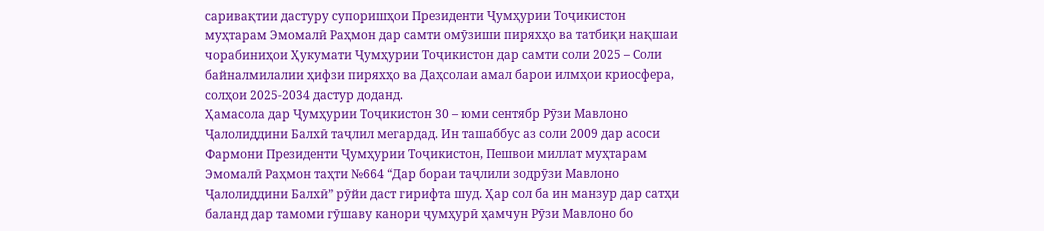саривақтии дастуру супоришҳои Президенти Ҷумҳурии Тоҷикистон муҳтарам Эмомалӣ Раҳмон дар самти омӯзиши пиряхҳо ва татбиқи нақшаи чорабиниҳои Ҳукумати Ҷумҳурии Тоҷикистон дар самти соли 2025 – Соли байналмилалии ҳифзи пиряхҳо ва Даҳсолаи амал барои илмҳои криосфера, солҳои 2025-2034 дастур доданд.
Ҳамасола дар Ҷумҳурии Тоҷикистон 30 – юми сентябр Рӯзи Мавлоно Ҷалолиддини Балхӣ таҷлил мегардад. Ин ташаббус аз соли 2009 дар асоси Фармони Президенти Ҷумҳурии Тоҷикистон, Пешвои миллат муҳтарам Эмомалӣ Раҳмон таҳти №664 “Дар бораи таҷлили зодрӯзи Мавлоно Ҷалолиддини Балхӣ” рӯйи даст гирифта шуд. Ҳар сол ба ин манзур дар сатҳи баланд дар тамоми гӯшаву канори ҷумҳурӣ ҳамчун Рӯзи Мавлоно бо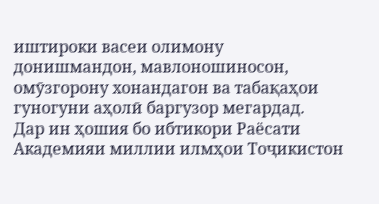иштироки васеи олимону донишмандон, мавлоношиносон, омӯзгорону хонандагон ва табақаҳои гуногуни аҳолӣ баргузор мегардад.
Дар ин ҳошия бо ибтикори Раёсати Академияи миллии илмҳои Тоҷикистон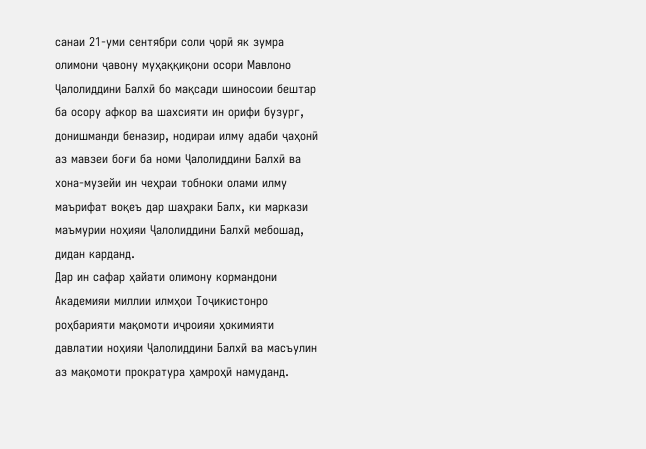санаи 21-уми сентябри соли ҷорӣ як зумра олимони ҷавону муҳаққиқони осори Мавлоно Ҷалолиддини Балхӣ бо мақсади шиносоии бештар ба осору афкор ва шахсияти ин орифи бузург, донишманди беназир, нодираи илму адаби ҷаҳонӣ аз мавзеи боғи ба номи Ҷалолиддини Балхӣ ва хона-музейи ин чеҳраи тобноки олами илму маърифат воқеъ дар шаҳраки Балх, ки маркази маъмурии ноҳияи Ҷалолиддини Балхӣ мебошад, дидан карданд.
Дар ин сафар ҳайати олимону кормандони Академияи миллии илмҳои Тоҷикистонро роҳбарияти мақомоти иҷроияи ҳокимияти давлатии ноҳияи Ҷалолиддини Балхӣ ва масъулин аз мақомоти прократура ҳамроҳӣ намуданд.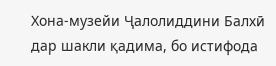Хона-музейи Ҷалолиддини Балхӣ дар шакли қадима, бо истифода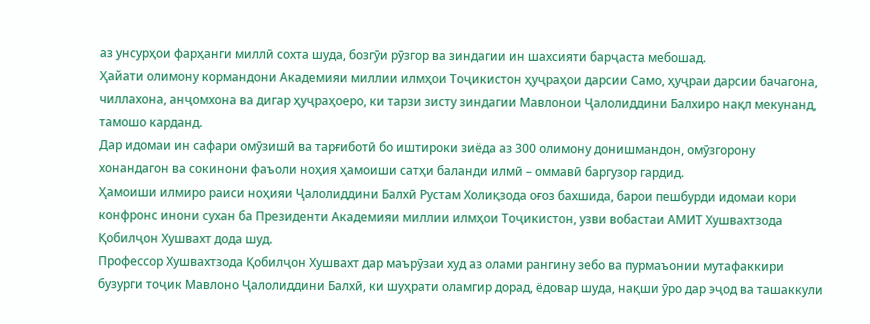аз унсурҳои фарҳанги миллӣ сохта шуда, бозгӯи рӯзгор ва зиндагии ин шахсияти барҷаста мебошад.
Ҳайати олимону кормандони Академияи миллии илмҳои Тоҷикистон ҳуҷраҳои дарсии Само, ҳуҷраи дарсии бачагона, чиллахона, анҷомхона ва дигар ҳуҷраҳоеро, ки тарзи зисту зиндагии Мавлонои Ҷалолиддини Балхиро нақл мекунанд, тамошо карданд.
Дар идомаи ин сафари омӯзишӣ ва тарғиботӣ бо иштироки зиёда аз 300 олимону донишмандон, омӯзгорону хонандагон ва сокинони фаъоли ноҳия ҳамоиши сатҳи баланди илмӣ – оммавӣ баргузор гардид.
Ҳамоиши илмиро раиси ноҳияи Ҷалолиддини Балхӣ Рустам Холиқзода оғоз бахшида, барои пешбурди идомаи кори конфронс инони сухан ба Президенти Академияи миллии илмҳои Тоҷикистон, узви вобастаи АМИТ Хушвахтзода Қобилҷон Хушвахт дода шуд.
Профессор Хушвахтзода Қобилҷон Хушвахт дар маърӯзаи худ аз олами рангину зебо ва пурмаъонии мутафаккири бузурги тоҷик Мавлоно Ҷалолиддини Балхӣ, ки шуҳрати оламгир дорад, ёдовар шуда, нақши ӯро дар эҷод ва ташаккули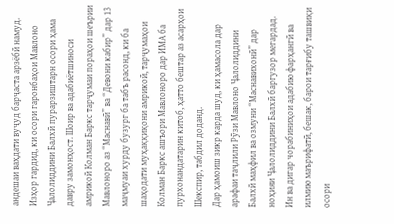андешаи ваҳдати вуҷуд барҷаста арзёбӣ намуд. Изҳор гардид, ки осори гаронбаҳои Мавлоно Ҷалолиддини Балхӣ пурарзиштарн осори ҳама давру замонҳост. Шоир ва адабиётшиноси амрикоӣ Колман Баркс тарҷумаи пораҳои шеърии Мавлоноро аз “Маснавӣ” ва “Девони кабир” дар 13 маҷмуаи хурду бузург ба табъ расонд, ки ба шаҳодати муҳаққиқони амрикоӣ, тарҷумаҳои Колман Баркс ашъори Мавлоноро дар ИМА ба пурхонандатарин китоб, ҳатто бештар аз асарҳои Шекспир, табдил доданд.
Дар ҳамоиш зикр карда шуд, ки ҳамасола дар арафаи таҷлили Рӯзи Мавлоно Ҷалолиддини Балхӣ маҳфил ва озмуни “Маснавихонӣ” дар ноҳияи Ҷалолиддини Балхӣ баргузор мегардад. Ин ва дигар чорабиниҳои адабию фарҳангӣ ва илмию маърифатӣ, бешак, барои тарғибу ташвиқи осори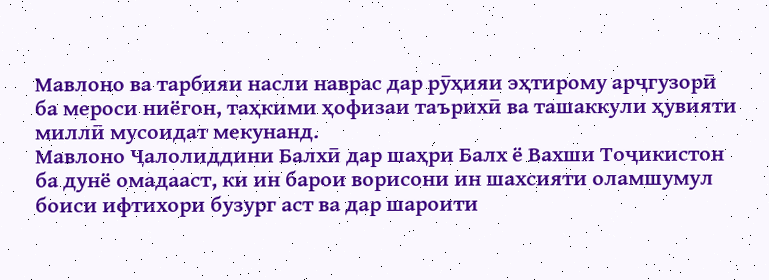Мавлоно ва тарбияи насли наврас дар рӯҳияи эҳтирому арҷгузорӣ ба мероси ниёгон, таҳкими ҳофизаи таърихӣ ва ташаккули ҳувияти миллӣ мусоидат мекунанд.
Мавлоно Ҷалолиддини Балхӣ дар шаҳри Балх ё Вахши Тоҷикистон ба дунё омадааст, ки ин барои ворисони ин шахсияти оламшумул боиси ифтихори бузург аст ва дар шароити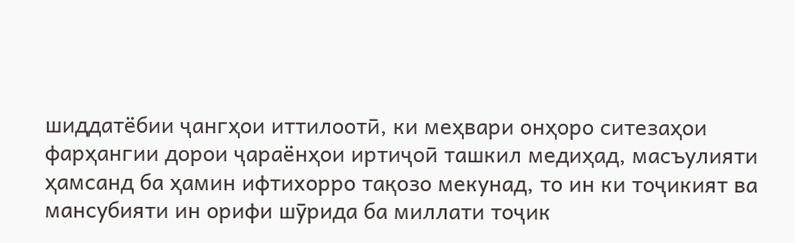шиддатёбии ҷангҳои иттилоотӣ, ки меҳвари онҳоро ситезаҳои фарҳангии дорои ҷараёнҳои иртиҷоӣ ташкил медиҳад, масъулияти ҳамсанд ба ҳамин ифтихорро тақозо мекунад, то ин ки тоҷикият ва мансубияти ин орифи шӯрида ба миллати тоҷик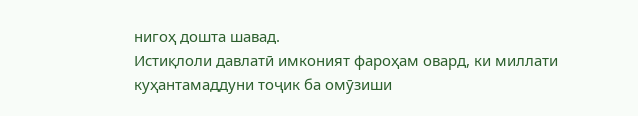нигоҳ дошта шавад.
Истиқлоли давлатӣ имконият фароҳам овард, ки миллати куҳантамаддуни тоҷик ба омӯзиши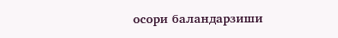осори баландарзиши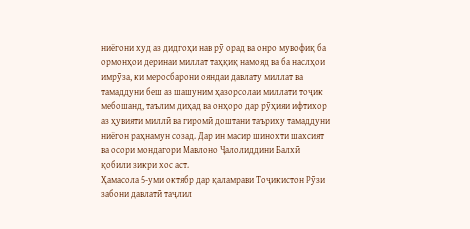ниёгони худ аз дидгоҳи нав рӯ орад ва онро мувофиқ ба ормонҳои деринаи миллат таҳқиқ намояд ва ба наслҳои имрӯза, ки меросбарони ояндаи давлату миллат ва тамаддуни беш аз шашуним ҳазорсолаи миллати тоҷик мебошанд, таълим диҳад ва онҳоро дар рӯҳияи ифтихор аз ҳувияти миллӣ ва гиромӣ доштани таъриху тамаддуни ниёгон раҳнамун созад. Дар ин масир шинохти шахсият ва осори мондагори Мавлоно Ҷалолиддини Балхӣ қобили зикри хос аст.
Ҳамасола 5-уми октябр дар қаламрави Тоҷикистон Рӯзи забони давлатӣ таҷлил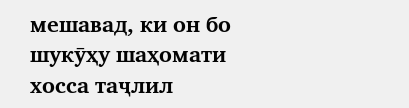мешавад, ки он бо шукӯҳу шаҳомати хосса таҷлил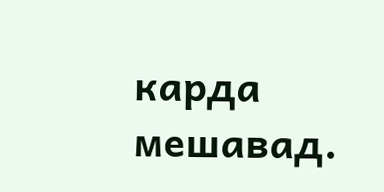карда мешавад.